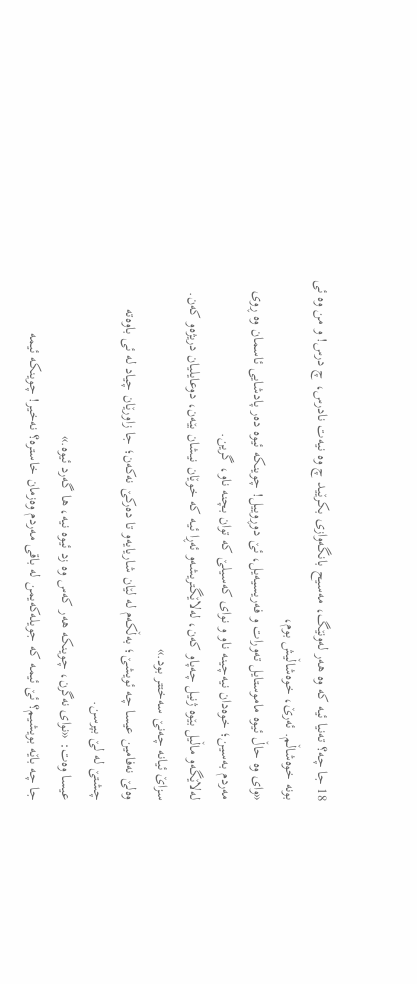18 جا چه؟ تەنیا ئیه که وه هەر لەونێگ، مەسیح بانگەوازی بکرێید چ وه نیەت نادرس، چ درس! و من وه ئی بونه خوەشاڵم. ئەرێ، خوەشاڵیش بوم،
«وای وه حاڵ ئیوه ماموستایل تەورات و فەریسیەیل، ئێ دوڕوییل! چوینکه ئیوه دەر پادشایی ئاسمان وه ڕوی مەردم بەسین؛ خوەدان نیەچینه ناو و نوای کەسیلێ که توان بچنه ناو، گرین.
لەلاێگەو ماڵیل بێوه ژنیل چەپاو کەن، لەلاێگتریشەو ئەڕا ئیه که خوێان نیشان بێەن، دوعایلیان دریژەو کەن. سزاێ ئیانه چەنێ سەختتر بود.»
وەلێ نەفامین عیسا چه ئویشێ؛ بەڵکەم له لێان شاریایەو تا دەرکێ نەکەن؛ جا زاورێان چیاد له ئی باوەته چشتێ له لێ بپرسن.
عیسا وەت: «نوای نەگرن، چوینکه هەر کەس وه زد ئیوه نیه، ها گەرد ئیوه.»
جا چه باێه بویشیم؟ ئێ ئیمه که جویلەکەیمن له باقی مەردم وەزمان خاستره؟ نەخیر! چوینکه ئیمه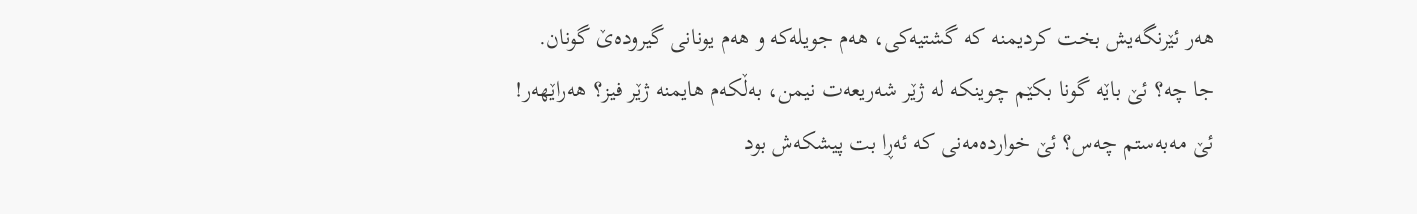هەر ئێرنگەیش بخت کردیمنه که گشتیەکی، هەم جویلەکە و هەم یونانی گیرودەێ گونان.
جا چه؟ ئێ باێه گونا بکێم چوینکه له ژێر شەریعەت نیمن، بەڵکەم هایمنه ژێر فیز؟ هەراێهەر!
ئێ مەبەستم چەس؟ ئێ خواردەمەنی که ئەڕا بت پیشکەش بود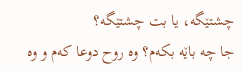چشتێگه، یا بت چشتێگه؟
جا چه باێه بکەم؟ وه روح دوعا کەم و وه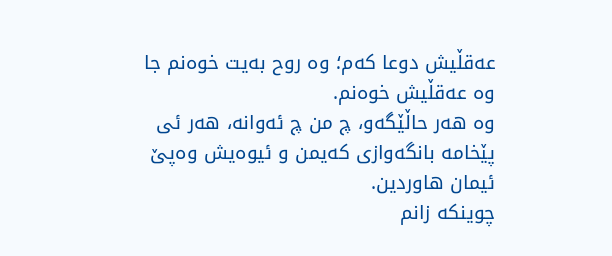عەقڵیش دوعا کەم؛ وه روح بەیت خوەنم جا وه عەقڵیش خوەنم.
وە هەر حاڵێگەو، چ من چ ئەوانه، هەر ئی پێخامه بانگەوازی کەیمن و ئیوەیش وەپێ ئیمان هاوردین.
چوینکه زانم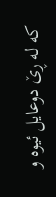که له ڕێ دوعایل ئیوه و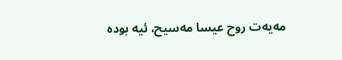مەیەت روح عیسا مەسیح، ئیه بوده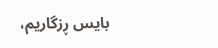بایس ڕزگاریم،